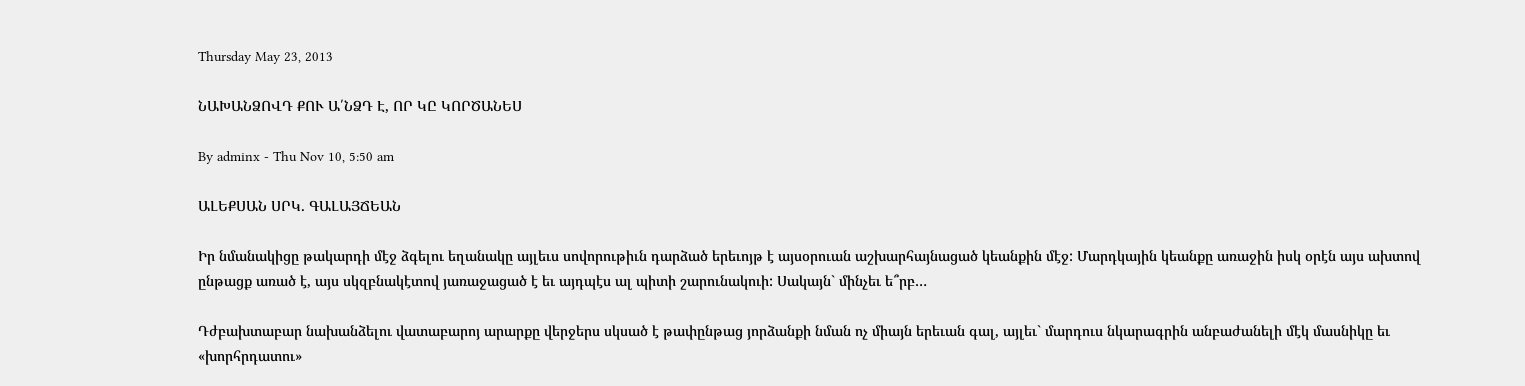Thursday May 23, 2013

ՆԱԽԱՆՁՈՎԴ ՔՈՒ Ա՛ՆՁԴ Է, ՈՐ ԿԸ ԿՈՐԾԱՆԵՍ

By adminx - Thu Nov 10, 5:50 am

ԱԼԵՔՍԱՆ ՍՐԿ. ԳԱԼԱՅՃԵԱՆ

Իր նմանակիցը թակարդի մէջ ձգելու եղանակը այլեւս սովորութիւն դարձած երեւոյթ է այսօրուան աշխարհայնացած կեանքին մէջ: Մարդկային կեանքը առաջին իսկ օրէն այս ախտով ընթացք առած է, այս սկզբնակէտով յառաջացած է եւ այդպէս ալ պիտի շարունակուի: Սակայն` մինչեւ ե՞րբ…

Դժբախտաբար նախանձելու վատաբարոյ արարքը վերջերս սկսած է թափընթաց յորձանքի նման ոչ միայն երեւան գալ, այլեւ` մարդուս նկարագրին անբաժանելի մէկ մասնիկը եւ «խորհրդատու»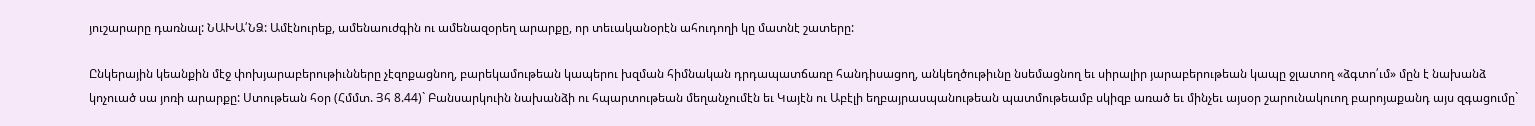յուշարարը դառնալ: ՆԱԽԱ՛ՆՁ: Ամէնուրեք, ամենաուժգին ու ամենազօրեղ արարքը, որ տեւականօրէն ահուդողի կը մատնէ շատերը:

Ընկերային կեանքին մէջ փոխյարաբերութիւնները չէզոքացնող, բարեկամութեան կապերու խզման հիմնական դրդապատճառը հանդիսացող, անկեղծութիւնը նսեմացնող եւ սիրալիր յարաբերութեան կապը ջլատող «ձգտո՛ւմ» մըն է նախանձ կոչուած սա յոռի արարքը: Ստութեան հօր (Հմմտ. Յհ 8.44)` Բանսարկուին նախանձի ու հպարտութեան մեղանչումէն եւ Կայէն ու Աբէլի եղբայրասպանութեան պատմութեամբ սկիզբ առած եւ մինչեւ այսօր շարունակուող բարոյաքանդ այս զգացումը`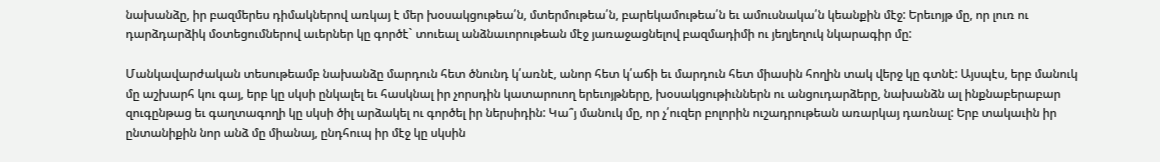նախանձը, իր բազմերես դիմակներով առկայ է մեր խօսակցութեա՛ն, մտերմութեա՛ն, բարեկամութեա՛ն եւ ամուսնակա՛ն կեանքին մէջ: Երեւոյթ մը, որ լուռ ու դարձդարձիկ մօտեցումներով աւերներ կը գործէ` տուեալ անձնաւորութեան մէջ յառաջացնելով բազմադիմի ու յեղյեղուկ նկարագիր մը:

Մանկավարժական տեսութեամբ նախանձը մարդուն հետ ծնունդ կ՛առնէ, անոր հետ կ՛աճի եւ մարդուն հետ միասին հողին տակ վերջ կը գտնէ: Այսպէս, երբ մանուկ մը աշխարհ կու գայ, երբ կը սկսի ընկալել եւ հասկնալ իր չորսդին կատարուող երեւոյթները, խօսակցութիւններն ու անցուդարձերը, նախանձն ալ ինքնաբերաբար զուգընթաց եւ գաղտագողի կը սկսի ծիլ արձակել ու գործել իր ներսիդին: Կա՞յ մանուկ մը, որ չ՛ուզեր բոլորին ուշադրութեան առարկայ դառնալ: Երբ տակաւին իր ընտանիքին նոր անձ մը միանայ, ընդհուպ իր մէջ կը սկսին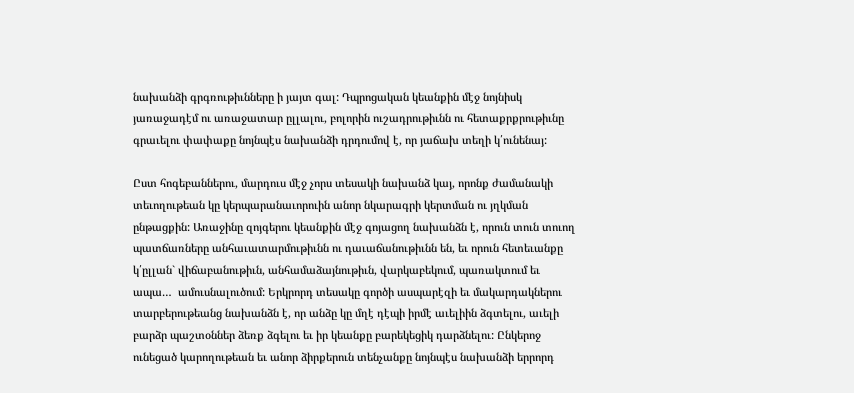նախանձի գրգռութիւնները ի յայտ գալ: Դպրոցական կեանքին մէջ նոյնիսկ յառաջադէմ ու առաջատար ըլլալու, բոլորին ուշադրութիւնն ու հետաքրքրութիւնը գրաւելու փափաքը նոյնպէս նախանձի դրդումով է, որ յաճախ տեղի կ՛ունենայ:

Ըստ հոգեբաններու, մարդուս մէջ չորս տեսակի նախանձ կայ, որոնք ժամանակի տեւողութեան կը կերպարանաւորուին անոր նկարագրի կերտման ու յղկման ընթացքին: Առաջինը զոյգերու կեանքին մէջ գոյացող նախանձն է, որուն տուն տուող պատճառները անհաւատարմութիւնն ու դաւաճանութիւնն են, եւ որուն հետեւանքը կ՛ըլլան` վիճաբանութիւն, անհամաձայնութիւն, վարկաբեկում, պառակտում եւ ապա…  ամուսնալուծում: Երկրորդ տեսակը գործի ասպարէզի եւ մակարդակներու տարբերութեանց նախանձն է, որ անձը կը մղէ դէպի իրմէ աւելիին ձգտելու, աւելի բարձր պաշտօններ ձեռք ձգելու եւ իր կեանքը բարեկեցիկ դարձնելու: Ընկերոջ ունեցած կարողութեան եւ անոր ձիրքերուն տենչանքը նոյնպէս նախանձի երրորդ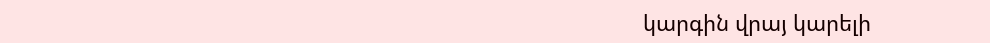կարգին վրայ կարելի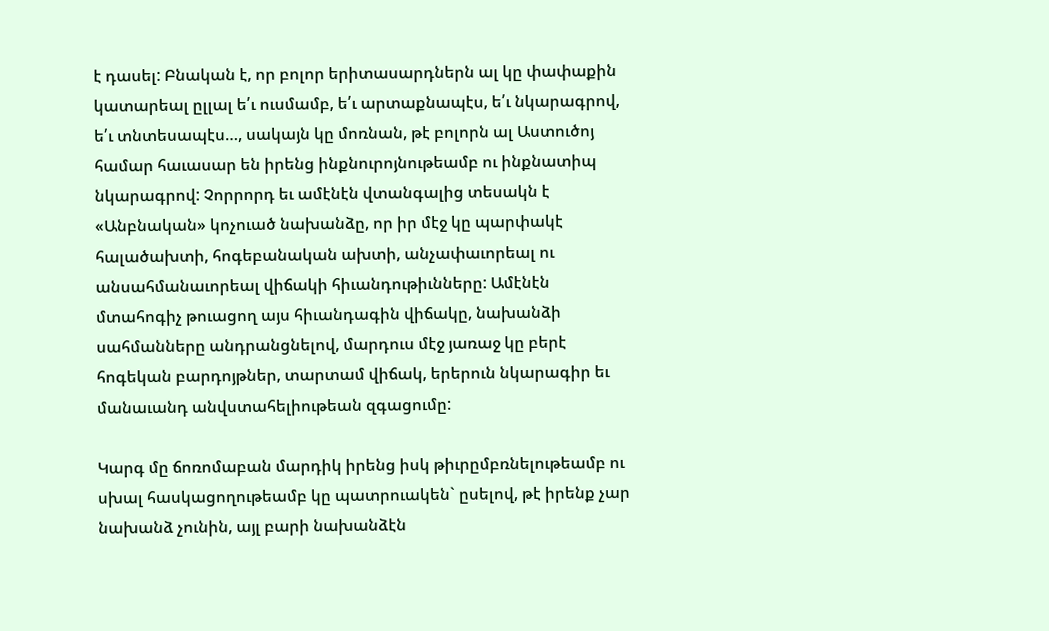է դասել: Բնական է, որ բոլոր երիտասարդներն ալ կը փափաքին կատարեալ ըլլալ ե՛ւ ուսմամբ, ե՛ւ արտաքնապէս, ե՛ւ նկարագրով, ե՛ւ տնտեսապէս…, սակայն կը մոռնան, թէ բոլորն ալ Աստուծոյ համար հաւասար են իրենց ինքնուրոյնութեամբ ու ինքնատիպ նկարագրով: Չորրորդ եւ ամէնէն վտանգալից տեսակն է «Անբնական» կոչուած նախանձը, որ իր մէջ կը պարփակէ հալածախտի, հոգեբանական ախտի, անչափաւորեալ ու անսահմանաւորեալ վիճակի հիւանդութիւնները: Ամէնէն մտահոգիչ թուացող այս հիւանդագին վիճակը, նախանձի սահմանները անդրանցնելով, մարդուս մէջ յառաջ կը բերէ հոգեկան բարդոյթներ, տարտամ վիճակ, երերուն նկարագիր եւ մանաւանդ անվստահելիութեան զգացումը:

Կարգ մը ճոռոմաբան մարդիկ իրենց իսկ թիւրըմբռնելութեամբ ու սխալ հասկացողութեամբ կը պատրուակեն` ըսելով, թէ իրենք չար նախանձ չունին, այլ բարի նախանձէն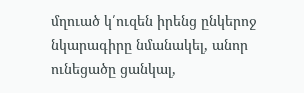մղուած կ՛ուզեն իրենց ընկերոջ նկարագիրը նմանակել, անոր ունեցածը ցանկալ,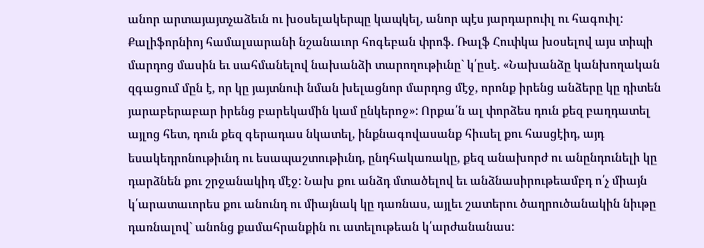անոր արտայայտչաձեւն ու խօսելակերպը կապկել, անոր պէս յարդարուիլ ու հագուիլ: Քալիֆորնիոյ համալսարանի նշանաւոր հոգեբան փրոֆ. Ռալֆ Հուփկա խօսելով այս տիպի մարդոց մասին եւ սահմանելով նախանձի տարողութիւնը` կ՛ըսէ. «Նախանձը կանխողական զգացում մըն է, որ կը յայտնուի նման խելացնոր մարդոց մէջ, որոնք իրենց անձերը կը դիտեն յարաբերաբար իրենց բարեկամին կամ ընկերոջ»: Որքա՛ն ալ փորձես դուն քեզ բաղդատել այլոց հետ, դուն քեզ գերադաս նկատել, ինքնագովասանք հիւսել քու հասցէիդ, այդ եսակեդրոնութիւնդ ու եսապաշտութիւնդ, ընդհակառակը, քեզ անախորժ ու անընդունելի կը դարձնեն քու շրջանակիդ մէջ: Նախ քու անձդ մտածելով եւ անձնասիրութեամբդ ո՛չ միայն կ՛արատաւորես քու անունդ ու միայնակ կը դառնաս, այլեւ շատերու ծաղրուծանակին նիւթը դառնալով` անոնց քամահրանքին ու ատելութեան կ՛արժանանաս: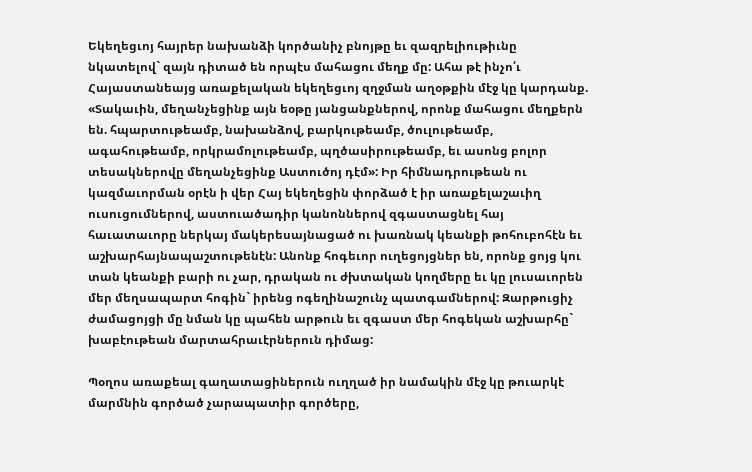Եկեղեցւոյ հայրեր նախանձի կործանիչ բնոյթը եւ զազրելիութիւնը նկատելով` զայն դիտած են որպէս մահացու մեղք մը: Ահա թէ ինչո՛ւ Հայաստանեայց առաքելական եկեղեցւոյ զղջման աղօթքին մէջ կը կարդանք. «Տակաւին, մեղանչեցինք այն եօթը յանցանքներով, որոնք մահացու մեղքերն են. հպարտութեամբ, նախանձով, բարկութեամբ, ծուլութեամբ, ագահութեամբ, որկրամոլութեամբ, պղծասիրութեամբ, եւ ասոնց բոլոր տեսակներովը մեղանչեցինք Աստուծոյ դէմ»: Իր հիմնադրութեան ու կազմաւորման օրէն ի վեր Հայ եկեղեցին փորձած է իր առաքելաշաւիղ ուսուցումներով, աստուածադիր կանոններով զգաստացնել հայ հաւատաւորը ներկայ մակերեսայնացած ու խառնակ կեանքի թոհուբոհէն եւ աշխարհայնապաշտութենէն: Անոնք հոգեւոր ուղեցոյցներ են, որոնք ցոյց կու տան կեանքի բարի ու չար, դրական ու ժխտական կողմերը եւ կը լուսաւորեն մեր մեղսապարտ հոգին` իրենց ոգեղինաշունչ պատգամներով: Զարթուցիչ ժամացոյցի մը նման կը պահեն արթուն եւ զգաստ մեր հոգեկան աշխարհը` խաբէութեան մարտահրաւէրներուն դիմաց:

Պօղոս առաքեալ գաղատացիներուն ուղղած իր նամակին մէջ կը թուարկէ մարմնին գործած չարապատիր գործերը,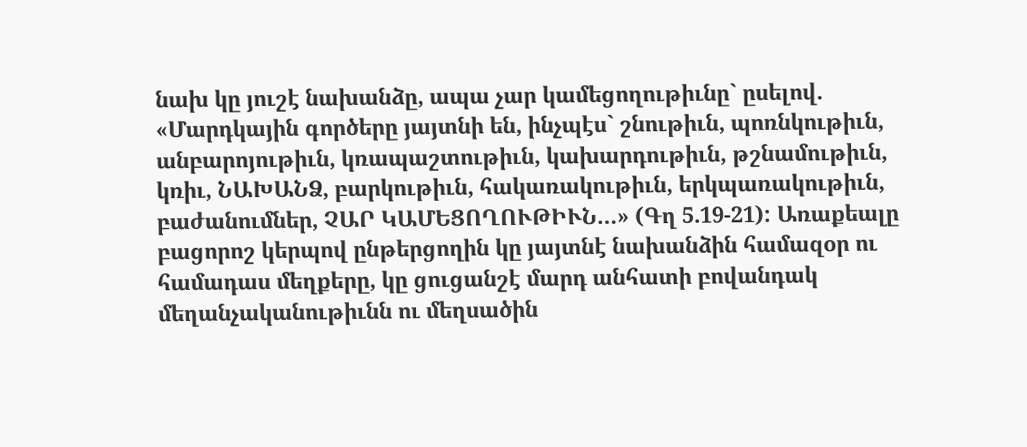նախ կը յուշէ նախանձը, ապա չար կամեցողութիւնը` ըսելով. «Մարդկային գործերը յայտնի են, ինչպէս` շնութիւն, պոռնկութիւն, անբարոյութիւն, կռապաշտութիւն, կախարդութիւն, թշնամութիւն, կռիւ, ՆԱԽԱՆՁ, բարկութիւն, հակառակութիւն, երկպառակութիւն, բաժանումներ, ՉԱՐ ԿԱՄԵՑՈՂՈՒԹԻՒՆ…» (Գղ 5.19-21): Առաքեալը բացորոշ կերպով ընթերցողին կը յայտնէ նախանձին համազօր ու համադաս մեղքերը, կը ցուցանշէ մարդ անհատի բովանդակ մեղանչականութիւնն ու մեղսածին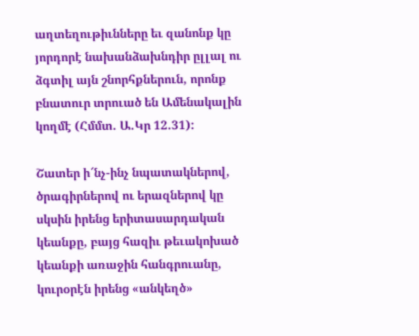աղտեղութիւնները եւ զանոնք կը յորդորէ նախանձախնդիր ըլլալ ու ձգտիլ այն շնորհքներուն, որոնք բնատուր տրուած են Ամենակալին կողմէ (Հմմտ. Ա.Կր 12.31):

Շատեր ի՜նչ-ինչ նպատակներով, ծրագիրներով ու երազներով կը սկսին իրենց երիտասարդական կեանքը, բայց հազիւ թեւակոխած կեանքի առաջին հանգրուանը, կուրօրէն իրենց «անկեղծ»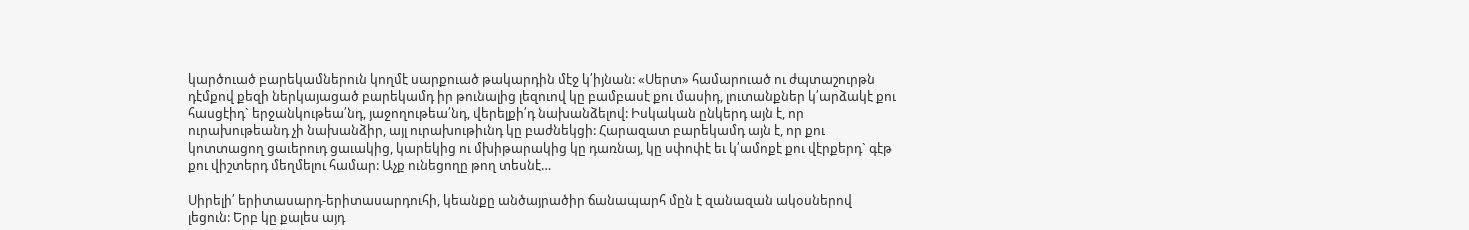կարծուած բարեկամներուն կողմէ սարքուած թակարդին մէջ կ՛իյնան: «Սերտ» համարուած ու ժպտաշուրթն դէմքով քեզի ներկայացած բարեկամդ իր թունալից լեզուով կը բամբասէ քու մասիդ, լուտանքներ կ՛արձակէ քու հասցէիդ` երջանկութեա՛նդ, յաջողութեա՛նդ, վերելքի՛դ նախանձելով: Իսկական ընկերդ այն է, որ ուրախութեանդ չի նախանձիր, այլ ուրախութիւնդ կը բաժնեկցի: Հարազատ բարեկամդ այն է, որ քու կոտտացող ցաւերուդ ցաւակից, կարեկից ու մխիթարակից կը դառնայ, կը սփոփէ եւ կ՛ամոքէ քու վէրքերդ` գէթ քու վիշտերդ մեղմելու համար: Աչք ունեցողը թող տեսնէ…

Սիրելի՛ երիտասարդ-երիտասարդուհի, կեանքը անծայրածիր ճանապարհ մըն է զանազան ակօսներով լեցուն: Երբ կը քալես այդ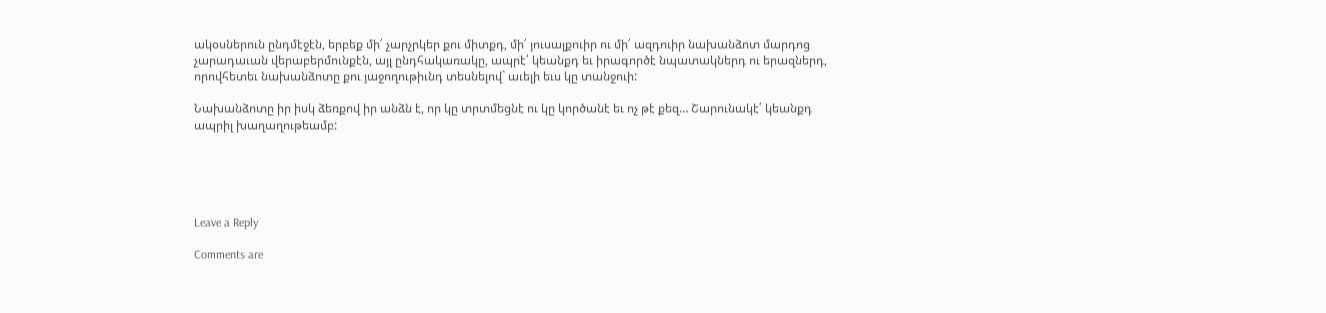ակօսներուն ընդմէջէն, երբեք մի՛ չարչրկեր քու միտքդ, մի՛ յուսալքուիր ու մի՛ ազդուիր նախանձոտ մարդոց չարադաւան վերաբերմունքէն, այլ ընդհակառակը, ապրէ՛ կեանքդ եւ իրագործէ նպատակներդ ու երազներդ, որովհետեւ նախանձոտը քու յաջողութիւնդ տեսնելով` աւելի եւս կը տանջուի:

Նախանձոտը իր իսկ ձեռքով իր անձն է, որ կը տրտմեցնէ ու կը կործանէ եւ ոչ թէ քեզ… Շարունակէ՛ կեանքդ ապրիլ խաղաղութեամբ:





Leave a Reply

Comments are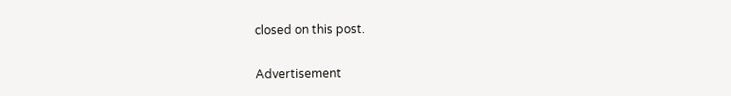closed on this post.

Advertisement